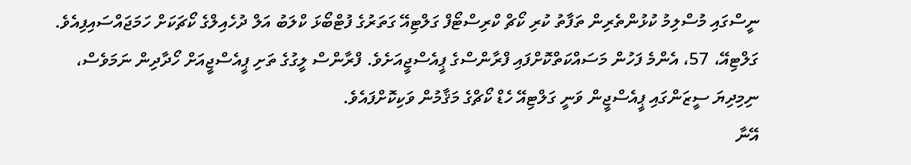ނީސްގައި މުސްލިމު ކުޅުންތެރިން ތަފާތު ކުރި ކޯޗް ކްރިސްޓޯފް ގަލްޓިއޭ ގަތަރުގެ ފުޓްބޯޅަ ކްލަބު އަލް ދުހެއިލްގެ ކޯޗަކަށް ހަމަޖައްސައިފިއެވެ.
ގަލްޓިއޭ، 57، އެންމެ ފަހުން މަސައްކަތްކޮށްފައި ފްރާންސްގެ ޕީއެސްޖީއަށެވެ. ފްރާންސް ލީގުގެ ތަށި ޕީއެސްޖީއަށް ހޯދާދިން ނަމަވެސް، ނިމިދިޔަ ސީޒަންގައި ޕީއެސްޖީން ވަނީ ގަލްޓިއޭ ހެޑް ކޯޗްގެ މަޤާމުން ވަކިކޮށްފައެވެ.
އޭނާ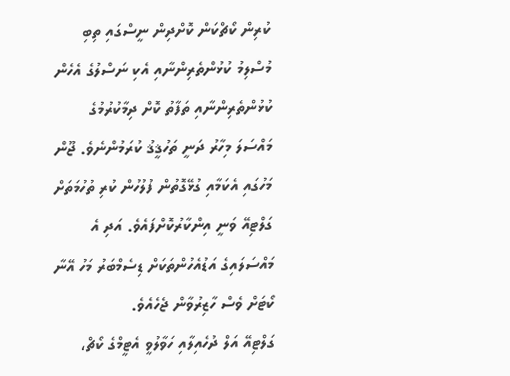ކުރިން ކޯޗްކަން ކޮށްދިން ނީސްގައި ތިބި މުސްލިމު ކުޅުންތެރިންނާއި އެކި ނަސްލުގެ އެހެން ކުޅުންތެރިންނާއި ތަފާތު ކޮށް ދިމާކުރުމުގެ މައްސަލަ މިހާރު ދަނީ ތަހުޤީޤު ކުރަމުންނެވެ. ޖޫން މަހުގައި އެކަމާއި ގުޅޭގޮތުން ފުލުހުން ކުރި ތުހުމަތަށް ގަލްޓިއޭ ވަނީ އިންކާރުކޮށްފައެވެ. އަދި އެ މައްސަލައިގެ އަޑުއެހުންތަކަށް ޑިސެމްބަރު މަހު އޭނާ ކޯޓަށް ވެސް ހާޒިރުވާން ޖެހެއެވެ.
ގަލްޓިއޭ އަލް ދުހެއިލާއި ހަވާލުވީ އެޓީމްގެ ކޯޗް،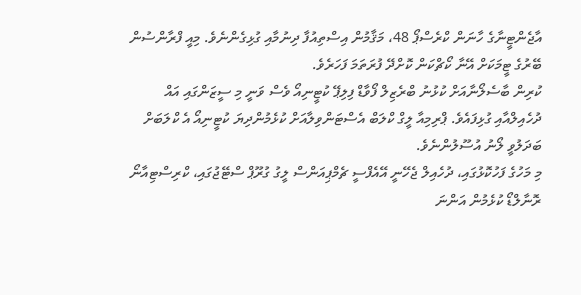އާޖެންޓީނާގެ ހާނަން ކްރެސްޕޯ 48، މަޤާމުން އިސްތިއުފާ ދިނުމާއި ގުޅިގެންނެވެ. މިއީ ފްރާންސުން ބޭރުގެ ޓީމަކަށް އޭނާ ކޯޗްކަން ކޮށްދޭ ފުރަތަމަ ފަހަރެވެ.
ކުރިން ބާސެލޯނާއަށް ކުޅުނު ބްރެޒިލް ފޯވާޑް ފިލިޕޭ ކުޓީނިއޯ ވެސް ވަނީ މި ސީޒަންގައި އައް ދުހެއިލްއާއި ގުޅިފައެވެ. ޕްރިމިއާ ލީގް ކްލަބް އެސްޓަންވިލާއަށް ކުޅެމުންދިޔަ ކުޓީނިއޯ އެ ކްލަބަށް ބަދަލުވީ ލޯނު އުސޫލުންނެވެ.
މި މަހުގެ ފަހުކޮޅުގައި، ދުހެއިލް ޖެހޭނީ އޭއެފްސީ ޗެމްޕިއަންސް ލީގު ގުރޫޕް ސްޓޭޖުގައި، ކްރިސްޓިއާނޯ ރޮނާލްޑޯ ކުޅެމުން އަންނަ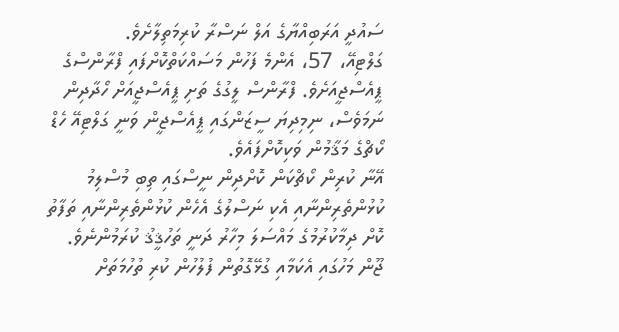ސައުދީ އަރަބިއްޔާގެ އަލް ނަސްރާ ކުރިމަތިލާށެވެ.
ގަލްޓިއޭ، 57، އެންމެ ފަހުން މަސައްކަތްކޮށްފައި ފްރާންސްގެ ޕީއެސްޖީއަށެވެ. ފްރާންސް ލީގުގެ ތަށި ޕީއެސްޖީއަށް ހޯދާދިން ނަމަވެސް، ނިމިދިޔަ ސީޒަންގައި ޕީއެސްޖީން ވަނީ ގަލްޓިއޭ ހެޑް ކޯޗްގެ މަޤާމުން ވަކިކޮށްފައެވެ.
އޭނާ ކުރިން ކޯޗްކަން ކޮށްދިން ނީސްގައި ތިބި މުސްލިމު ކުޅުންތެރިންނާއި އެކި ނަސްލުގެ އެހެން ކުޅުންތެރިންނާއި ތަފާތު ކޮށް ދިމާކުރުމުގެ މައްސަލަ މިހާރު ދަނީ ތަހުޤީޤު ކުރަމުންނެވެ. ޖޫން މަހުގައި އެކަމާއި ގުޅޭގޮތުން ފުލުހުން ކުރި ތުހުމަތަށް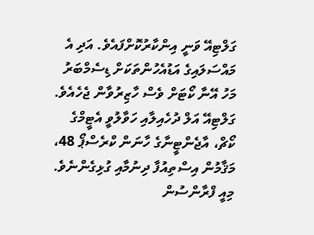ގަލްޓިއޭ ވަނީ އިންކާރުކޮށްފައެވެ. އަދި އެ މައްސަލައިގެ އަޑުއެހުންތަކަށް ޑިސެމްބަރު މަހު އޭނާ ކޯޓަށް ވެސް ހާޒިރުވާން ޖެހެއެވެ.
ގަލްޓިއޭ އަލް ދުހެއިލާއި ހަވާލުވީ އެޓީމްގެ ކޯޗް، އާޖެންޓީނާގެ ހާނަން ކްރެސްޕޯ 48، މަޤާމުން އިސްތިއުފާ ދިނުމާއި ގުޅިގެންނެވެ. މިއީ ފްރާންސުން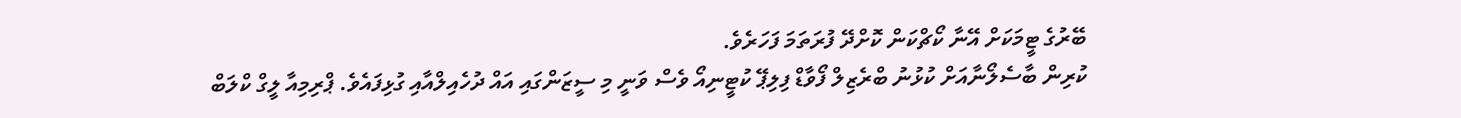ބޭރުގެ ޓީމަކަށް އޭނާ ކޯޗްކަން ކޮށްދޭ ފުރަތަމަ ފަހަރެވެ.
ކުރިން ބާސެލޯނާއަށް ކުޅުނު ބްރެޒިލް ފޯވާޑް ފިލިޕޭ ކުޓީނިއޯ ވެސް ވަނީ މި ސީޒަންގައި އައް ދުހެއިލްއާއި ގުޅިފައެވެ. ޕްރިމިއާ ލީގް ކްލަބް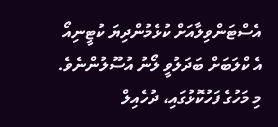އެސްޓަންވިލާއަށް ކުޅެމުންދިޔަ ކުޓީނިއޯ އެ ކްލަބަށް ބަދަލުވީ ލޯނު އުސޫލުންނެވެ.
މި މަހުގެ ފަހުކޮޅުގައި، ދުހެއިލް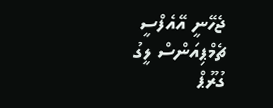ޖެހޭނީ އޭއެފްސީ ޗެމްޕިއަންސް ލީގު ގުރޫޕް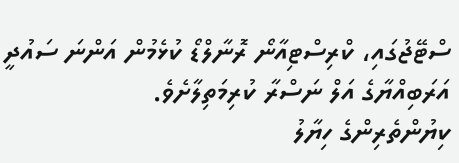ސްޓޭޖުގައި، ކްރިސްޓިއާނޯ ރޮނާލްޑޯ ކުޅެމުން އަންނަ ސައުދީ އަރަބިއްޔާގެ އަލް ނަސްރާ ކުރިމަތިލާށެވެ.
ކިޔުންތެރިންގެ ހިޔާލު